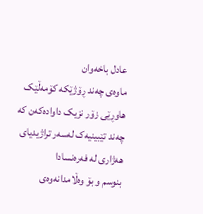عادل باخەوان
ماوەی چەند ڕۆژێکە کۆمەڵێک هاوڕێی زۆر نزیک داوادەکەن کە چەند تێبینیەک لەسەر تراژیدیای هەژاری لە فەرەنسادا
بنوسم و بۆ وەڵامدانەوەی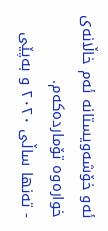ئەو خۆشەویستانە ئەم خاڵانەی خوارەوە تۆماردەکەم.
- تەنها ساڵی ٢٠٢٠ و بەپێی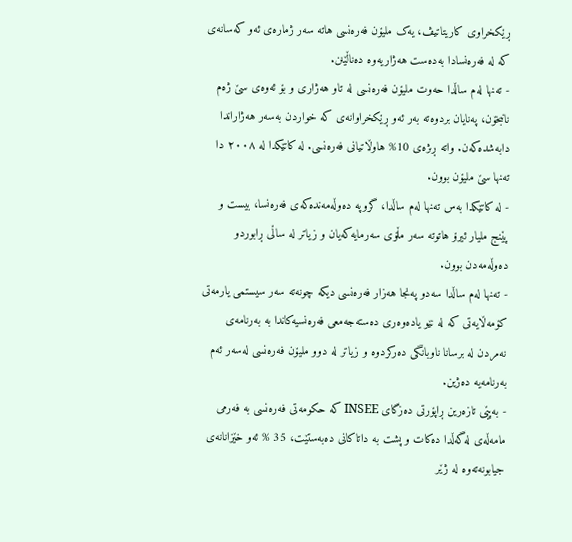ڕێکخراوی کاریتاتیڤ، یەک ملیۆن فەرەنسی هاتە سەر ژمارەی ئەو کەسانەی کە لە فەرەنسادا بەدەست هەژاریەوە دەناڵێنن.
- تەنها لەم ساڵدا حەوت ملیۆن فەرەنسی لە تاو هەژاری و بۆ ئەوەی سێ ژەم نانبخۆن، پەنایان بردوەتە بەر ئەو ڕێکخراوانەی کە خواردن بەسەر هەژاراندا دابەشدەکەن. واتە ڕىژەی 10% هاوڵاتیانی فەرەنسی. لە کاتێکدا لە ٢٠٠٨ دا تەنها سێ ملیۆن بوون.
- لە کاتێکدا بەس تەنها لەم ساڵدا، گروپە دەوڵەمەندەکەی فەرەنسا، بیست و پێنج ملیار ئیرۆ هاتوتە سەر مڵۆی سەرمایەکەیان و زیاتر لە ساڵی ڕابوردو دەوڵەمەدن بوون.
- تەنها لەم ساڵدا سەدو پەنجا هەزار فەرەنسی دیکە چونەتە سەر سیستمی یارمەتی کۆمەڵایەتی کە لە نێو یادەوەری دەستەجەمعی فەرەنسیەکاندا بە بەرنامەی نەمردن لە برسانا ناوبانگی دەرکردوە و زیاتر لە دوو ملیۆن فەرەنسی لەسەر ئەم بەرنامەیە دەژین.
- بەپێی تازەرین ڕاپۆرتی دەزگای INSEE کە حکومەتی فەرەنسی بە فەرمی مامەڵەی لەگەڵدا دەکات و پشت بە داتاکانی دەبەستێت، 35 % ئەو خێزانانەی جیابونەتەوە لە ژێر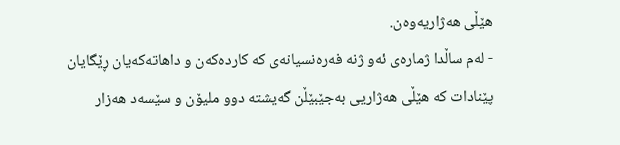هێڵی هەژاریەوەن.
- لەم ساڵدا ژمارەی ئەو ژنە فەرەنسیانەی کە کاردەکەن و داهاتەکەیان ڕێگایان پێنادات کە هێڵی هەژاریی بەجێبێڵن گەیشتە دوو ملیۆن و سێسەد هەزار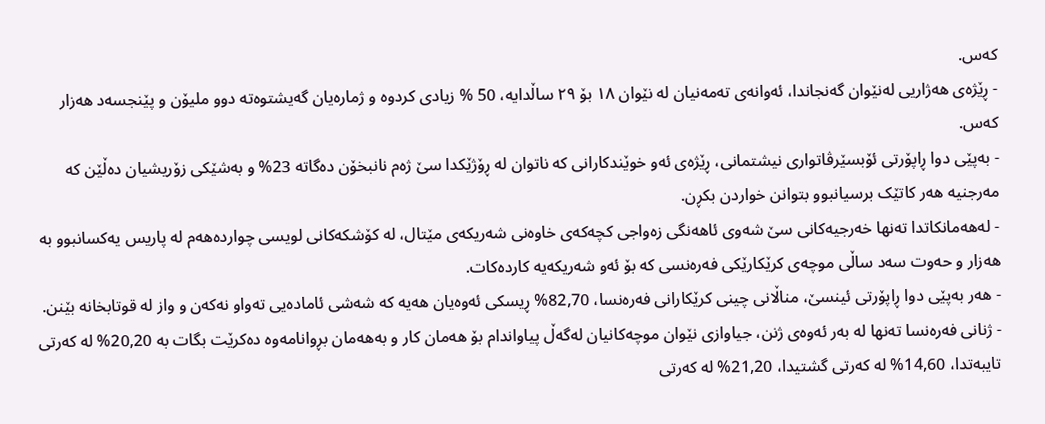کەس.
- ڕێژەی هەژاریی لەنێوان گەنجاندا، ئەوانەی تەمەنیان لە نێوان ١٨ بۆ ٢٩ ساڵدایە، 50 % زیادی کردوە و ژمارەیان گەیشتوەتە دوو ملیۆن و پێنجسەد هەزار کەس.
- بەپێی دوا ڕاپۆرتی ئۆبسێرڤاتواری نیشتمانی، ڕێژەی ئەو خوێندکارانی کە ناتوان لە ڕۆژێکدا سێ ژەم نانبخۆن دەگاتە 23% و بەشێکی زۆریشیان دەڵێن کە مەرجنیە هەر کاتێک برسیانبوو بتوانن خواردن بکڕن.
- لەهەمانکاتدا تەنها خەرجیەکانی سێ شەوی ئاهەنگی زەواجی کچەکەی خاوەنی شەریکەی مێتال، لە کۆشکەکانی لویسی چواردەهەم لە پاریس یەکسانبوو بە هەزار و حەوت سەد ساڵی موچەی کرێکارێکی فەرەنسی کە بۆ ئەو شەریکەیە کاردەکات.
- هەر بەپێی دوا ڕاپۆرتی ئینسێ، مناڵانی چینی کرێکارانی فەرەنسا، 82,70% ڕیسکی ئەوەیان هەیە کە شەشی ئامادەیی تەواو نەکەن و واز لە قوتابخانە بێنن.
- ژنانی فەرەنسا تەنها لە بەر ئەوەی ژنن، جیاوازی نێوان موچەکانیان لەگەڵ پیاواندام بۆ هەمان کار و بەهەمان بڕوانامەوە دەکرێت بگات بە 20,20% لە کەرتی تایبەتدا، 14,60% لە کەرتی گشتیدا، 21,20% لە کەرتی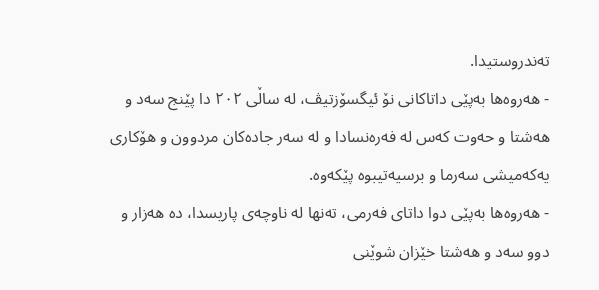تەندروستیدا.
- هەروەها بەپێی داتاکانی نۆ ئیگسۆزتیڤ، لە ساڵی ٢٠٢ دا پێنج سەد و هەشتا و حەوت کەس لە فەرەنسادا و لە سەر جادەکان مردوون و هۆکاری یەکەمیشی سەرما و برسیەتیبوە پێکەوە.
- هەروەها بەپێی دوا داتای فەرمی، تەنها لە ناوچەی پاریسدا، دە هەزار و دوو سەد و هەشتا خێزان شوێنی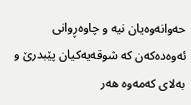حەوانەوەیان نیە و چاوەڕوانی ئەوەدەکەن کە شوقەیەکیان پێبدرێ و بەلای کەمەوە هەر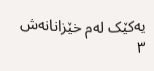یەکێک لەم خێزانانەش ٣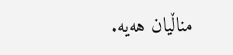مناڵیان هەیە.